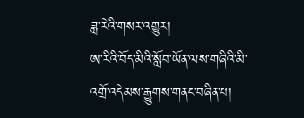ཟླ་རེའི་གསར་འགྱུར།
ཨ་རིའི་བོད་མིའི་སློབ་ཡོན་ལས་གཞིའི་མི་འགྲོ་འདེམས་རྒྱུགས་གནང་བཞིན་པ།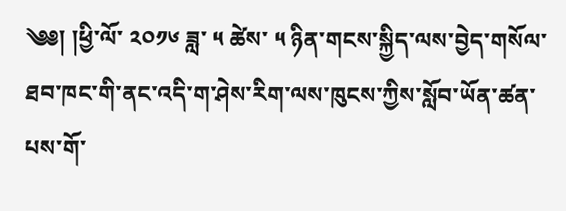༄༅། །ཕྱི་ལོ་ ༢༠༡༦ ཟླ་ ༥ ཚེས་ ༥ ཉིན་གངས་སྐྱིད་ལས་བྱེད་གསོལ་ཐབ་ཁང་གི་ནང་འདི་ག་ཤེས་རིག་ལས་ཁུངས་ཀྱིས་སློབ་ཡོན་ཚན་པས་གོ་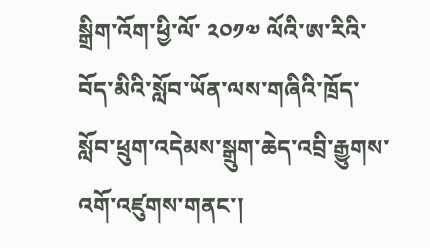སྒྲིག་འོག་ཕྱི་ལོ་ ༢༠༡༧ ལོའི་ཨ་རིའི་བོད་མིའི་སློབ་ཡོན་ལས་གཞིའི་ཁྲོད་སློབ་ཕྲུག་འདེམས་སྒྲུག་ཆེད་འབྲི་རྒྱུགས་འགོ་འཛུགས་གནང་།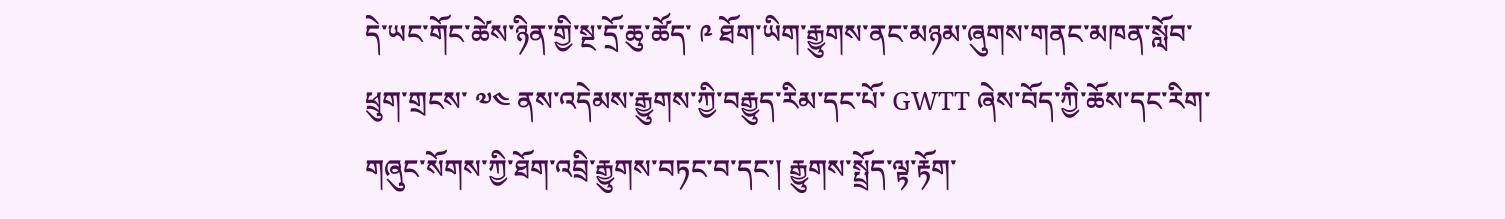དེ་ཡང་གོང་ཚེས་ཉིན་གྱི་སྔ་དྲོ་ཆུ་ཚོད་ ༩ ཐོག་ཡིག་རྒྱུགས་ནང་མཉམ་ཞུགས་གནང་མཁན་སློབ་ཕྲུག་གྲངས་ ༧༤ ནས་འདེམས་རྒྱུགས་ཀྱི་བརྒྱུད་རིམ་དང་པོ་ GWTT ཞེས་བོད་ཀྱི་ཆོས་དང་རིག་གཞུང་སོགས་ཀྱི་ཐོག་འབྲི་རྒྱུགས་བཏང་བ་དང་། རྒྱུགས་སྤྲོད་ལྟ་རྟོག་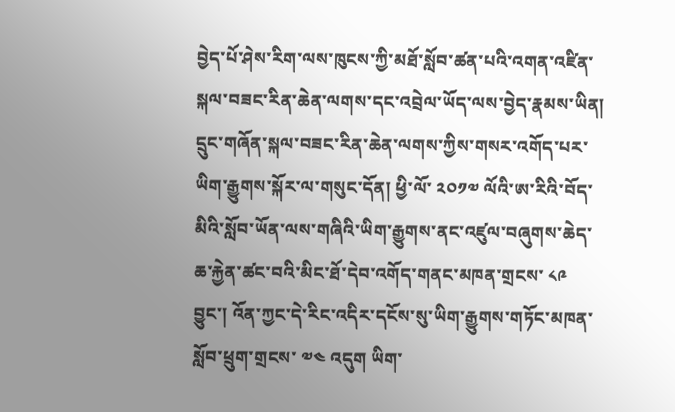བྱེད་པོ་ཤེས་རིག་ལས་ཁུངས་ཀྱི་མཐོ་སློབ་ཚན་པའི་འགན་འཛིན་སྐལ་བཟང་རིན་ཆེན་ལགས་དང་འབྲེལ་ཡོད་ལས་བྱེད་རྣམས་ཡིན།
དྲུང་གཞོན་སྐལ་བཟང་རིན་ཆེན་ལགས་ཀྱིས་གསར་འགོད་པར་ཡིག་རྒྱུགས་སྐོར་ལ་གསུང་དོན། ཕྱི་ལོ་ ༢༠༡༧ ལོའི་ཨ་རིའི་བོད་མིའི་སློབ་ཡོན་ལས་གཞིའི་ཡིག་རྒྱུགས་ནང་འཛུལ་བཞུགས་ཆེད་ཆ་རྐྱེན་ཚང་བའི་མིང་ཐོ་དེབ་འགོད་གནང་མཁན་གྲངས་ ༨༩ བྱུང་། འོན་ཀྱང་དེ་རིང་འདིར་དངོས་སུ་ཡིག་རྒྱུགས་གཏོང་མཁན་སློབ་ཕྲུག་གྲངས་ ༧༤ འདུག ཡིག་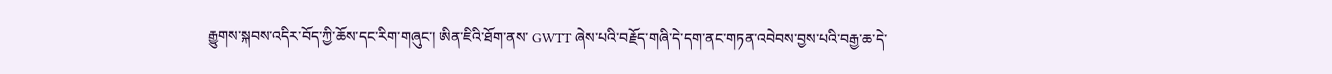རྒྱུགས་སྐབས་འདིར་བོད་ཀྱི་ཆོས་དང་རིག་གཞུང་། ཨིན་ཇིའི་ཐོག་ནས་ GWTT ཞེས་པའི་བརྗོད་གཞི་དེ་དག་ནང་གཏན་འབེབས་བྱས་པའི་བརྒྱ་ཆ་དེ་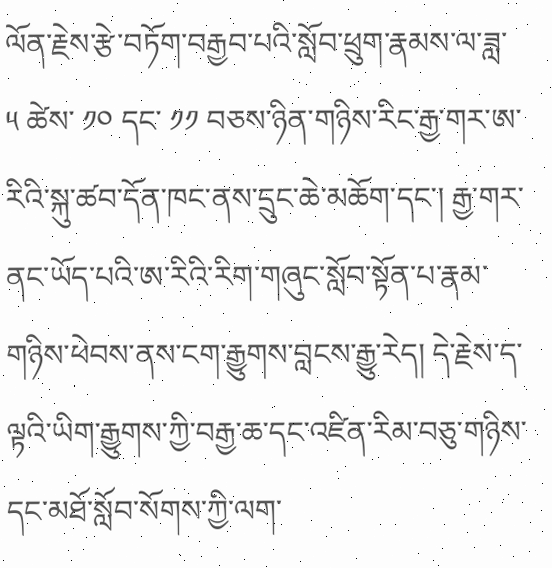ལོན་རྗེས་རྩེ་བཏོག་བརྒྱབ་པའི་སློབ་ཕྲུག་རྣམས་ལ་ཟླ་ ༥ ཚེས་ ༡༠ དང་ ༡༡ བཅས་ཉིན་གཉིས་རིང་རྒྱ་གར་ཨ་རིའི་སྐུ་ཚབ་དོན་ཁང་ནས་དྲུང་ཆེ་མཆོག་དང་། རྒྱ་གར་ནང་ཡོད་པའི་ཨ་རིའི་རིག་གཞུང་སློབ་སྟོན་པ་རྣམ་གཉིས་ཕེབས་ནས་ངག་རྒྱུགས་བླངས་རྒྱུ་རེད། དེ་རྗེས་ད་ལྟའི་ཡིག་རྒྱུགས་ཀྱི་བརྒྱ་ཆ་དང་འཛིན་རིམ་བཅུ་གཉིས་དང་མཐོ་སློབ་སོགས་ཀྱི་ལག་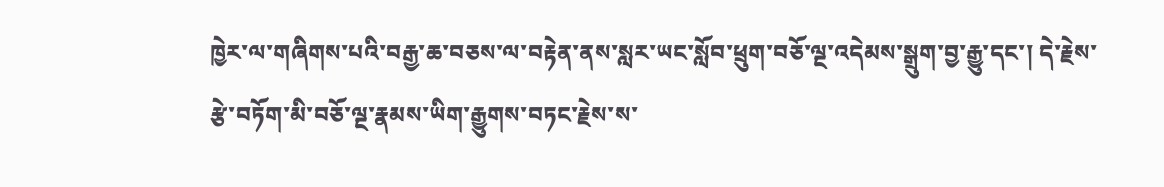ཁྱེར་ལ་གཞིགས་པའི་བརྒྱ་ཆ་བཅས་ལ་བརྟེན་ནས་སླར་ཡང་སློབ་ཕྲུག་བཅོ་ལྔ་འདེམས་སྒྲུག་བྱ་རྒྱུ་དང་། དེ་རྗེས་རྩེ་བཏོག་མི་བཅོ་ལྔ་རྣམས་ཡིག་རྒྱུགས་བཏང་རྗེས་ས་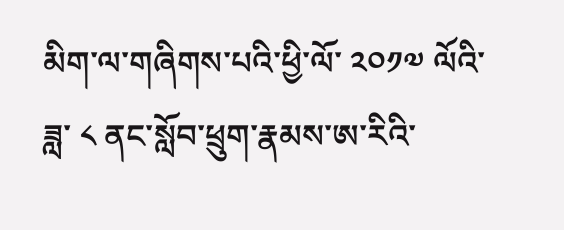མིག་ལ་གཞིགས་པའི་ཕྱི་ལོ་ ༢༠༡༧ ལོའི་ཟླ་ ༨ ནང་སློབ་ཕྲུག་རྣམས་ཨ་རིའི་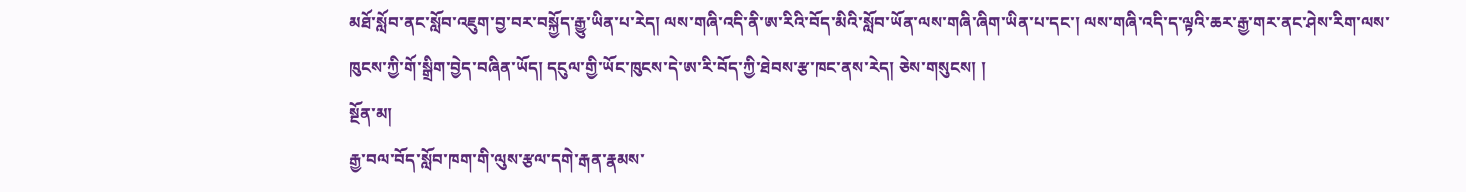མཐོ་སློབ་ནང་སློབ་འཇུག་བྱ་བར་བསྐྱོད་རྒྱུ་ཡིན་པ་རེད། ལས་གཞི་འདི་ནི་ཨ་རིའི་བོད་མིའི་སློབ་ཡོན་ལས་གཞི་ཞིག་ཡིན་པ་དང་། ལས་གཞི་འདི་ད་ལྟའི་ཆར་རྒྱ་གར་ནང་ཤེས་རིག་ལས་ཁུངས་ཀྱི་གོ་སྒྲིག་བྱེད་བཞིན་ཡོད། དངུལ་གྱི་ཡོང་ཁུངས་དེ་ཨ་རི་བོད་ཀྱི་ཐེབས་རྩ་ཁང་ནས་རེད། ཅེས་གསུངས། །
སྔོན་མ།
རྒྱ་བལ་བོད་སློབ་ཁག་གི་ལུས་རྩལ་དགེ་རྒན་རྣམས་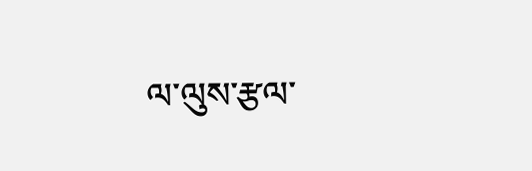ལ་ལུས་རྩལ་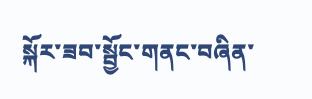སྐོར་ཟབ་སྦྱོང་གནང་བཞིན་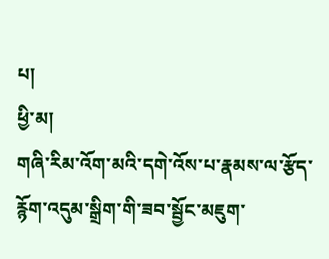པ།
ཕྱི་མ།
གཞི་རིམ་འོག་མའི་དགེ་འོས་པ་རྣམས་ལ་རྩོད་རྙོག་འདུམ་སྒྲིག་གི་ཟབ་སྦྱོང་མཇུག་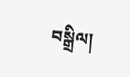བསྒྲིལ།